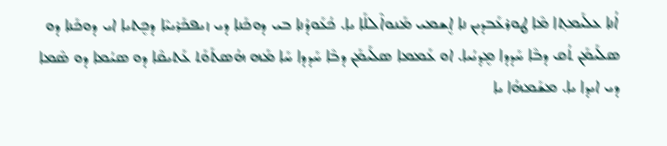ܐܳܢܐ ܥܠܰܝܡܬ݂ܐ ܡܶܐ ܛܘܪܥܰܒܕܝܢ ܢܐ ܐܷܫܡܝ ܡܰܢܘܐܶܠܠܰܐ ܝܐ. ܟܳܥܰܘܕܳܢܐ ܒܝ ܕܘܟܰܢܐ ܕܝ ܙܝܦܟܰܪܝܝܶܐ ܕܟܷܬܝܐ ܐܝ ܕܘܟܰܢܐ ܕܘ ܣܠܰܝܡܰܢ ܬܳܩ ܕܒܶܐ ܚܰܕܕܐ ܡܷܕ݂ܝܳܝܐ. ܐܘ ܥܰܡܡܐ ܣܠܰܝܡܰܢ ܕܒܶܐ ܚܰܕܕܐ ܚܰܐ ܡܰܗ ܗܳܣܬܰܘܰܬ ܥܰܬܝܩܶܐ ܕܘ ܣܝܳܡܐ ܕܘ ܣܶܡܐ ܕܝ ܐܝܕ݂ܐ ܝܐ. ܡܫܰܡܗܳܐ ܝܐ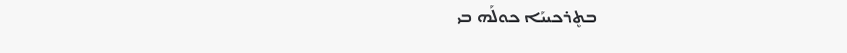ܒܬܷܪܟܝܝܰܐ ܟܘܠܰܗ ܒܝ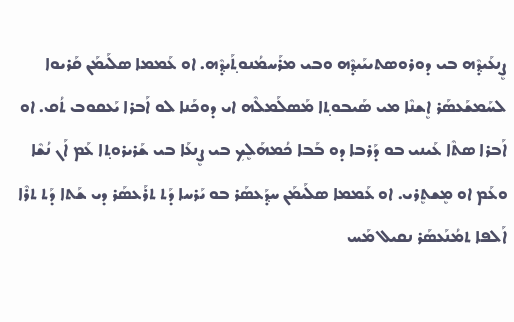ܨܷܢܥܰܝܕ݂ܶܗ ܒܝ ܕܘܪܘܣܬܝܝܰܝܕ݂ܶܗ ܘܒܝ ܡܪܰܚܡܳܢܘܬ݂ܰܝܕ݂ܶܗ. ܐܘ ܥܰܡܡܐ ܣܠܰܝܡܰܢ ܩܰܪܝܘܐ ܠܚܰܡܫܰܥܣܰܪ ܐܷܫܢܶܐ ܡܝ ܣܰܝܒܘܬ݂ܐ ܡܰܣܠܰܡܠܶܗ ܐܝ ܕܘܟܰܢܐ ܠܘ ܐܰܒܪܐ ܝܰܥܩܘܒ ܬܳܩ. ܐܘ ܐܰܒܪܐ ܣܬܶܐ ܥܰܝܢܝ ܒܘ ܕܰܪܒܐ ܕܘ ܒܰܒܐ ܟܳܡܗܰܠܷܟܼ ܒܝ ܨܷܢܥܰܐ ܒܝ ܫܰܪܝܪܘܬ݂ܐ ܥܰܡ ܐܰܢ ܢܳܫܶܐ ܘܥܰܡ ܐܘ ܡܷܫܬܷܪܝ. ܐܘ ܥܰܡܡܐ ܣܠܰܝܡܰܢ ܚܕ݂ܰܥܣܰܪ ܒܘ ܝܰܪܚܐ ܕܰܬ ܬܪܰܥܣܰܪ ܕܝ ܫܰܬܐ ܕܰܬ ܬܪܶܐ ܐܰܠܦܐ ܬܡܳܢܰܥܣܰܪ ܢܩܝܠ ܡܰܚ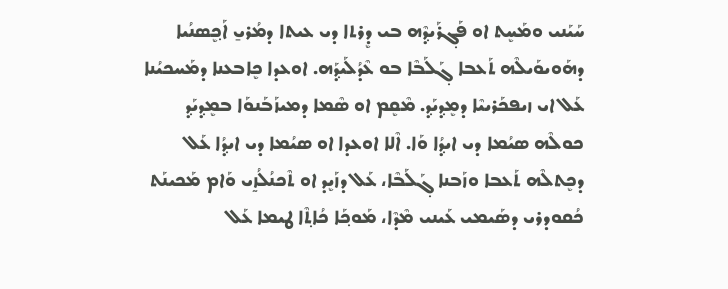ܚܰܝܰܢܝ ܘܡܰܚܷܬ ܐܘ ܦܰܓ݂ܪܰܝܕ݂ܶܗ ܒܝ ܕܷܪܬܐ ܕܝ ܥܝܬܐ ܕܡܳܪܝ̱ ܐܰܟ݂ܷܣܢܳܝܐ ܕܗܰܘܝܘܰܝܠܶܗ ܬܰܥܒܐ ܓ݂ܰܠܰܒܶܐ ܒܘ ܥܶܕܳܠܰܝܕ݂ܰܗ. ܐܘܥܕܐ ܟܷܐܒܥܢܐ ܕܡܰܚܟܝܳܢܐ ܥܰܠ ܐܝ ܙܝܦܟܰܪܝܝܶܐ ܕܡܷܕ݂ܝܰܕ݂. ܡܶܩܷܡ ܐܘ ܣܶܡܐ ܕܡܝܙܰܒܰܢܘܰܐ ܒܡܷܕ݂ܝܰܕ݂ ܟܘܠܶܗ ܣܝܳܡܐ ܕܝ ܐܝܕ݂ܳܐ ܘܰܐ. ܐܶܠܐ ܐܘܥܕܐ ܐܘ ܣܝܳܡܐ ܕܝ ܐܝܕ݂ܳܐ ܥܰܠ ܕܟܷܬܠܶܗ ܬܰܥܒܐ ܘܙܰܒܢܐ ܓ݂ܰܠܰܒܶܐ، ܥܰܠ ܕܙܰܝܷܕ ܐܘ ܬܶܟܢܳܠܳܙ̰ܝ ܘܰܐܡ ܡܰܟܝܢܰܬ ܟܳܩܘܕܪܝ ܕܣܰܝܡܝ ܥܰܝܢܝ ܡܶܕܶܐ، ܡܰܘܟ݂ܰܐ ܟܳܐܬ݂ܶܐ ܛܝܡܐ ܥܰܠ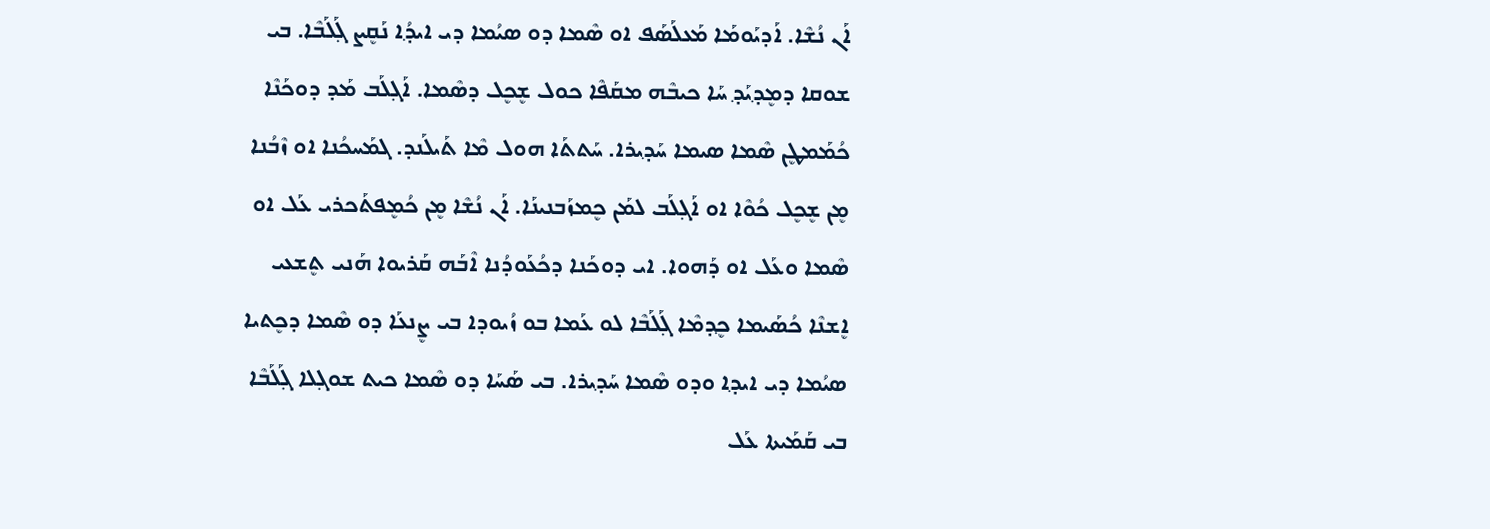ܐܰܢ ܢܳܫܶܐ. ܐܰܕܝܰܘܡܰܐ ܡܰܥܠܰܣܰܦ ܐܘ ܣܶܡܐ ܕܘ ܣܝܳܡܐ ܕܝ ܐܝܕ݂ܳܐ ܢܰܩܷܨ ܓ݂ܰܠܰܒܶܐ. ܒܝ ܫܘܩܐ ܕܡܷܕ݂ܝܰܕ݂ ܚܰܐ ܟܝܒܶܗ ܡܩܰܦܶܐ ܟܘܠ ܫܷܟܷܠ ܕܣܶܡܐ. ܐܰܓ݂ܠܰܒ ܡܰܕ ܕܘܟܰܢܶܐ ܟܳܡܰܡܛܷܢ ܣܶܡܐ ܣܝܡܐ ܚܰܕ݂ܝܪܐ. ܚܰܬܬܰܐ ܗܘܠ ܡܶܐ ܬܰܝܠܰܢܕ. ܓܡܰܚܟܳܢܐ ܐܘ ܙܶܒܳܢܐ ܡܷܢ ܫܷܟܷܠ ܟܳܘܶܐ ܐܘ ܐܰܓ݂ܠܰܒ ܠܡܰܢ ܟܷܡܙܰܒܢܝܢܰܐ. ܐܰܢ ܢܳܫܶܐ ܡܷܢ ܟܳܡܷܦܬܰܟܪܝ ܥܰܠ ܐܘ ܣܶܡܐ ܘܥܰܠ ܐܘ ܕܰܗܘܐ. ܐܝ ܕܘܟܰܢܐ ܕܟܳܥܰܘܕܳܢܐ ܐܶܒܰܗ ܩܰܪܝܘܐ ܗܰܢܝ ܬܷܫܥܝ ܐܷܫܢܶܐ ܟܳܣܰܝܡܐ ܟ݂ܷܕܡܶܐ ܓ݂ܰܠܰܒܶܐ ܠܘ ܥܰܡܐ ܒܘ ܙܳܝܘܕܐ ܒܝ ܨܷܢܥܰܐ ܕܘ ܣܶܡܐ ܕܟܷܬܝܐ ܣܝܳܡܐ ܕܝ ܐܝܕ݂ܐ ܘܕܘ ܣܶܡܐ ܚܰܕ݂ܝܪܐ. ܒܝ ܣܰܚܰܐ ܕܘ ܣܶܡܐ ܟܝܬ ܫܘܓ݂ܠܐ ܓ݂ܰܠܰܒܶܐ ܒܝ ܩܰܡܰܝܬܐ ܥܰܠ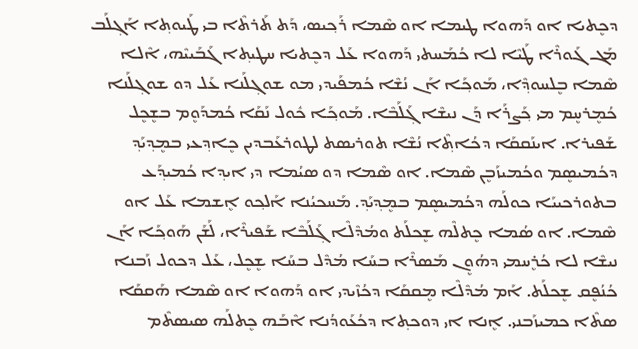ܕܟܷܬܝܐ ܐܘ ܕܰܗܘܐ ܛܝܡܐ ܐܘ ܣܶܡܐ ܪܰܟ݂ܝܣ، ܕܰܬ ܬܰܪܬܶܐ ܒܝ ܛܰܝܘܬ݂ܐ ܐܰܓ݂ܠܰܒ ܡܰܓ ܓܰܘܪܶܐ ܛܰܝܶܐ ܠܐ ܟܳܡܰܚܬܝ ܕܰܗܘܐ ܥܰܠ ܕܟܷܬܝܐ ܚܛܝܬ݂ܐ ܓܰܒܰܝܝܶܗ، ܐܶܠܐ ܣܶܡܐ ܒܷܠܚܘܕ݂ܶܐ، ܡܰܘܟ݂ܰܐ ܐܰܢ ܢܳܫܶܐ ܟܳܡܦܰܝܕܝ ܡܘ ܫܘܓ݂ܠܰܢܐ ܥܰܠ ܕܘ ܫܘܓ݂ܠܰܢܐ ܟܳܡܷܪܚܷܡ ܡܝ ܟ݂ܰܨܪܰܐ ܕܰܢ ܢܝܫܶܐ ܓ݂ܰܠܰܒܶܐ. ܡܰܘܟ݂ܰܐ ܟܽܘܠ ܢܰܩܰܐ ܟܳܡܕܰܘܷܡ ܒܫܷܟܷܠ ܫܰܦܝܪܐ. ܐܝܢܰܩܩܰܐ ܕܟܳܐܬ݂ܶܐ ܢܳܫܶܐ ܬܘܪܝܣܬ ܠܛܘܪܥܰܒܕܝܢ ܟܷܐܕ݂ܥܝ ܒܡܷܕ݂ܝܰܕ݂ ܕܟܳܡܝܣܷܡ ܘܟܳܡܝܙܰܒܷܢ ܣܶܡܐ. ܐܘ ܣܶܡܐ ܕܘ ܣܝܳܡܐ ܕܝ ܐܝܕ݂ܐ ܟܳܡܝܕ݂ܰܥ ܒܬܘܪܟܝܝܰܐ ܟܘܠܰܗ ܕܟܳܡܝܣܷܡ ܒܡܷܕ݂ܝܰܕ݂. ܡܰܚܟܝܳܢܐ ܐܰܠܟ݂ܘ ܐܷܫܡܐ ܥܰܠ ܐܘ ܣܶܡܐ. ܐܘ ܣܳܡܐ ܟܷܬܠܶܗ ܫܷܟܠܰܬ ܘܡܳܕܶܠܶܐ ܓ݂ܰܠܰܒܶܐ ܫܰܦܝܪܶܐ، ܠܰܫܰܢ ܗܰܘܟ݂ܰܐ ܐܰܢ ܢܝܫܶܐ ܠܐ ܟܳܪܷܚܡܝ ܕܗܳܘܷܢ ܡܰܣܪܶܐ ܒܚܰܐ ܡܳܕܶܠ ܒܚܰܐ ܫܷܟܷܠ، ܥܰܠ ܕܟܘܠ ܙܰܒܢܐ ܟܳܢܳܦܷܩ ܫܷܟܠܰܬ. ܐܰܡ ܡܳܕܶܠܶܐ ܡܷܩܩܰܐ ܕܟܳܙܶܝܕܝ ܐܘ ܕܰܗܘܐ ܐܘ ܣܶܡܐ ܗܰܩܩܰܐ ܣܬܶܐ ܟܡܝܙܰܒܢܝ. ܐܷܢܐ ܐܝ ܕܘܟܬ݂ܐ ܕܟܳܥܰܘܕܳܢܐ ܐܶܒܰܗ ܟܷܬܠܰܗ ܣܝܣܬܶܡ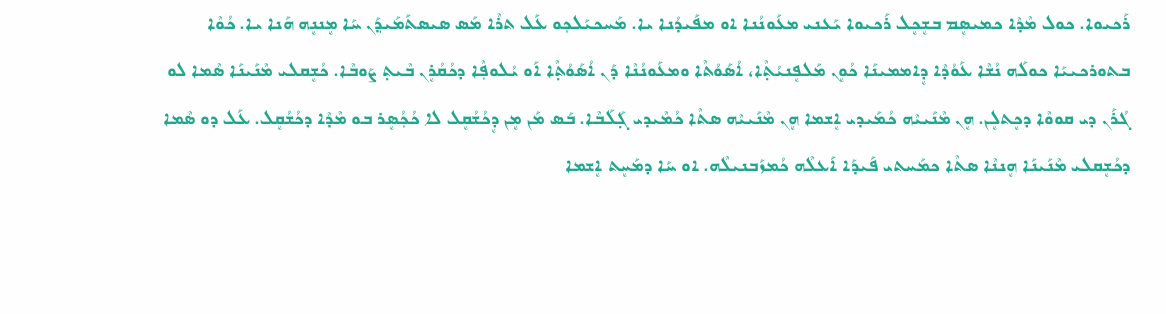ܪܰܟܝܘܐ. ܟܘܠ ܡܶܕܶܐ ܟܡܝܣܷܡ ܒܫܷܟܷܠ ܪܰܟܝܘܐ ܝܰܥܢܝ ܡܥܰܘܢܳܢܐ ܐܘ ܡܦܰܝܕܳܢܐ ܝܐ. ܡܰܚܟܝܰܠܟ݂ܘ ܥܰܠ ܬܪܶܐ ܡܰܣ ܣܝܣܬܰܡܰܝܕ݂ܰܢ ܚܰܐ ܡܷܢܢܷܗ ܗܰܢܐ ܝܐ. ܟܳܘܶܐ ܒܬܘܪܟܝܝܰܐ ܟܘܠܰܗ ܢܳܫܶܐ ܥܰܘܳܕܶܐ ܕܷܐܡܡܝܢܰܐ ܟܳܘܷܢ ܡܰܠܦܷܢܝܳܬ݂ܶܐ، ܐܳܣܰܘܳܬܶܐ ܘܡܥܰܘܢܳܢܶܐ ܕܰܢ ܐܳܣܰܘܳܬ݂ܶܐ ܐܰܘ ܝܳܠܘܦ݂ܶܐ ܕܟܳܩܳܪܷܢ ܒܶܝܬ݂ ܨܰܘܒܶܐ. ܟܳܫܷܩܠܝ ܡܶܢܰܝܢܰܐ ܣܶܡܐ ܠܘ ܓܳܪܰܢ ܕܝ ܩܘܘܶܐ ܕܟܷܬܠܷܢ. ܗܷܢ ܡܶܢܰܝܝܶܗ ܟܳܡܰܝܕܝ ܐܷܫܡܐ ܗܷܢ ܡܶܢܰܝܝܶܗ ܣܬܶܐ ܟܳܡܶܝܕܝ ܓ݂ܰܠܰܒܶܐ. ܒܰܣ ܡܰܢ ܡܷܢ ܕܷܟܳܫܳܩܷܠ ܠܐ ܟܳܟ݂ܳܣܷܪ ܒܘ ܡܶܕܶܐ ܕܟܳܫܳܩܷܠ. ܥܰܠ ܕܘ ܣܶܡܐ ܕܟܳܫܷܩܠܝ ܡܶܢܰܝܢܰܐ ܗܷܢܢܶܐ ܣܬܶܐ ܟܡܰܚܬܝ ܦܰܝܕܰܐ ܐܰܥܠܶܗ ܟܳܡܙܰܒܢܝܠܶܗ. ܐܘ ܚܰܐ ܕܡܰܚܷܬ ܐܷܫܡܐ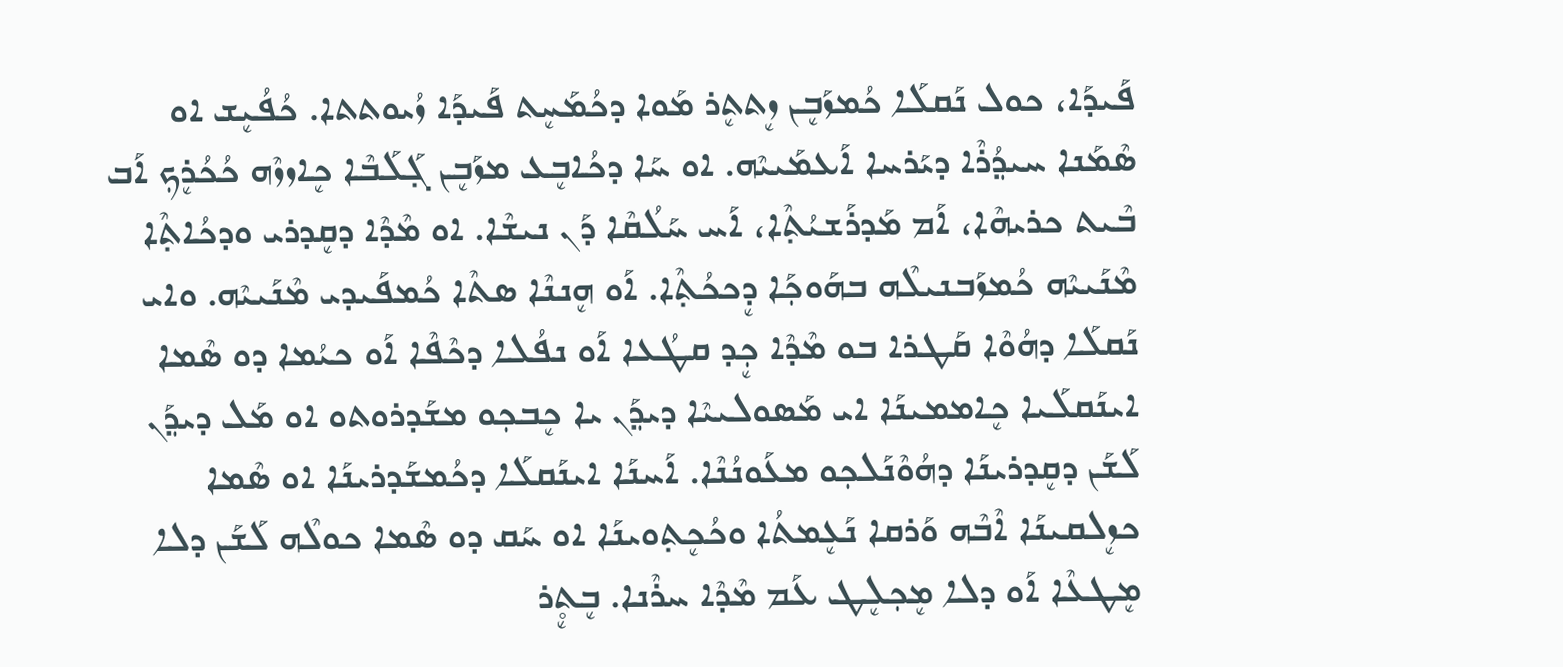ܦܰܝܕܰܐ، ܟܘܠ ܢܰܩܠܰܐ ܟܳܡܙܰܒܷܢ ܙܷܬܬܷܪ ܡܰܘܐ ܕܟܳܡܰܚܷܬ ܦܰܝܕܰܐ ܙܳܝܘܬܬܐ. ܟܳܦܳܝܷܫ ܐܘ ܣܶܡܰܢܐ ܚܝܕ݂ܳܪܶܐ ܕܝܰܪܚܐ ܐܰܥܡܰܝܝܶܗ. ܐܘ ܚܰܐ ܕܟܳܐܒܷܥ ܡܙܰܒܷܢ ܓ݂ܰܠܰܒܶܐ ܟܷܐܙܙܶܗ ܟܳܟܳܪܷܟܼ ܐܰܒ ܒܶܝܬ ܟܪܝܗܶܐ، ܐܰܡ ܡܰܕܪܰܫܝܳܬ݂ܶܐ، ܐܰܚ ܚܰܠܳܩܶܐ ܕܰܢ ܢܝܫܶܐ. ܐܘ ܡܶܕܶܐ ܕܩܷܕܪܝ ܘܕܟܳܐܬ݂ܶܐ ܡܶܢܰܝܝܶܗ ܟܳܡܙܰܒܢܝܠܶܗ ܒܗܰܘܟ݂ܰܐ ܕܷܟܟܳܬ݂ܶܐ. ܐܰܘ ܗܷܢܢܶܐ ܣܬܶܐ ܟܳܡܦܰܝܕܝ ܡܶܢܰܝܝܶܗ. ܘܐܝ ܢܰܩܠܰܐ ܕܗܳܘܶܐ ܩܰܛܪܐ ܒܘ ܡܶܕܶܐ ܟ݂ܷܕ ܩܛܳܥܐ ܐܰܘ ܢܦܳܠܐ ܕܟܶܦܶܐ ܐܰܘ ܟܝܳܡܐ ܕܘ ܣܶܡܐ ܐܝܢܰܩܠܰܝܐ ܟܷܐܡܡܝܢܰܐ ܐܝ ܡܰܣܘܠܝܝܶܐ ܕܝܕ݂ܰܢ ܝܐ ܟܷܒܟ݂ܘ ܡܫܰܕܪܘܬܘ ܐܘ ܡܰܠ ܕܝܕ݂ܰܢ ܠܰܫܰܢ ܕܩܷܕܪܝܢܰܐ ܕܗܳܘܶܢܰܠܟ݂ܘ ܡܥܰܘܢܳܢܶܐ. ܐܰܚܢܰܐ ܐܝܢܰܩܠܰܐ ܕܟܳܡܫܰܕܪܝܢܰܐ ܐܘ ܣܶܡܐ ܟܙܷܠܩܝܢܰܐ ܐܶܒܶܗ ܘܰܪܩܐ ܢܰܥܷܡܬܳܐ ܘܟܳܟܷܬ݂ܘܝܢܰܐ ܐܘ ܚܰܩ ܕܘ ܣܶܡܐ ܟܘܠܶܗ ܠܰܫܰܢ ܕܠܐ ܡܷܛܥܶܐ ܐܰܘ ܕܠܐ ܡܷܟ݂ܠܷܛ ܥܰܡ ܡܶܕܶܐ ܚܪܶܢܐ. ܒܷܬ̥ܷܪ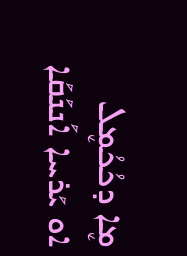ܡܷܐ ܕܟܳܟܳܡܷܠ ܐܘ ܝܰܪܚܐ ܐܰܢܢܰܩܰܐ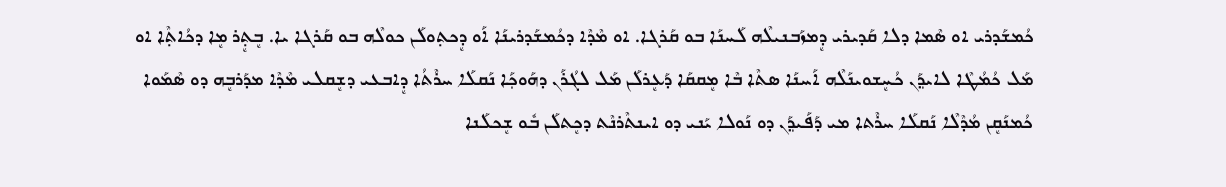ܟܳܡܫܰܕܪܝ ܐܘ ܣܶܡܐ ܕܠܐ ܩܰܕܝܪܝ ܕܷܡܙܰܒܢܝܠܶܗ ܠܰܚܢܰܐ ܒܘ ܩܰܪܓܐ. ܐܘ ܡܶܕܶܐ ܕܟܳܡܫܰܕܪܝܢܰܐ ܐܰܘ ܕܷܟܬ݂ܘܠܰܢ ܟܘܠܶܗ ܒܘ ܩܰܪܓܐ ܝܐ. ܒܷܬ݂ܷܪ ܡܷܐ ܕܟܳܐܬ݂ܶܐ ܐܘ ܡܰܠ ܟܳܡܳܛܶܐ ܠܐܝܕ݂ܰܢ ܟܳܚܷܫܘܝܢܰܠܶܗ ܐܰܚܢܰܐ ܣܬܶܐ ܒܶܐ ܡܷܩܩܰܐ ܕܰܥܷܪܠܰܢ ܡܰܠ ܠܓܳܪܰܢ ܕܗܰܘܟ݂ܰܐ ܢܰܩܠܰܐ ܚܪܶܬܳܐ ܕܷܐܒܥܝ ܕܫܷܩܠܝ ܡܶܕܶܐ ܡܕܰܪܒܷܗ ܕܘ ܣܶܡܰܘܐ ܟܳܡܢܰܩܷܢ ܡܳܕܶܠܶܐ ܢܰܩܠܰܐ ܚܪܶܬܐ ܡܝ ܕܰܦܰܝܕ݂ܰܢ ܕܘ ܢܰܘܠܐ ܝܰܢܝ ܕܘ ܐܝܢܬܶܪܢܶܬ ܕܟܷܬܠܰܢ ܒܽܘ ܫܷܟܠܰܢܐ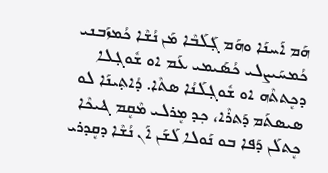ܗܰܡ ܐܰܚܢܰܐ ܘܗܰܡ ܓ݂ܰܠܰܒܶܐ ܡܰܢ ܢܳܫܶܐ ܟܳܡܙܰܒܢܝ ܟܳܡܚܰܝܨܠܝ ܟܳܣܰܝܡܝ ܥܰܡ ܐܘ ܫܽܘܓ݂ܠܐ ܕܟܷܬܬܶܗ ܐܘ ܫܽܘܓ݂ܠܰܢܳܐ ܣܬܶܐ. ܕܳܐܬ݂ܝܢܰܐ ܠܘ ܣܝܣܬܰܡ ܕܰܬܪܶܐ، ܟ݂ܕ ܡܷܪܠܝ ܡܶܩܷܡ ܔܝܟܶܐ ܟܷܬܠܰܢ ܕܰܦܐ ܒܘ ܢܰܘܠܐ ܠܰܫܰܢ ܐܰܢ ܢܳܫܶܐ ܕܩܷܕܪܝ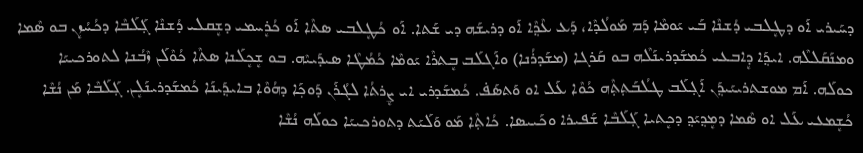ܕܚܰܝܪܝ ܐܰܘ ܕܛܷܠܒܝ ܕܳܫܢܶܐ ܒܰܝ ܝܰܘܡܶܐ ܕܰܡ ܡܰܘܠܳܕܶܐ، ܕܰܥ ܥܶܕ݂ܶܐ ܐܰܘ ܕܪܝܫܰܗ ܕܝ ܫܰܬܐ. ܐܰܘ ܟܳܛܷܠܒܝ ܣܬܶܐ ܐܰܘ ܟܳܪܷܚܡܝ ܕܫܷܩܠܝ ܕܳܫܢܶܐ ܓ݂ܰܠܰܒܶܐ ܕܟܳܚܳܙܷܢ ܒܘ ܣܶܡܐ ܘܡܢܰܩܰܠܠܶܗ. ܐܝܕ݂ܰܐ ܕܷܐܒܥܝ ܟܳܡܫܰܕܪܝܢܰܠܶܗ ܒܘ ܩܰܪܓܐ (ܡܫܰܕܪܳܢܐ) ܘܐܰܓܠܰܒ ܒܷܬܪܶܐ ܝܰܘܡܶܐ ܟܳܡܳܛܶܐ ܣܝܕܰܝܝܶܗ. ܒܘ ܫܷܟܷܠܰܢܐ ܣܬܶܐ ܟܳܘܶܠܰܢ ܙܶܒܳܢܐ ܠܬܘܪܟܝܝܰܐ ܟܘܠܰܗ. ܐܰܡ ܡܘܫܬܪܝܝܰܝܕ݂ܰܢ ܐܰܓ݂ܠܰܒ ܛܠܳܒܰܬ݂ܬ݂ܶܗ ܟܳܘܶܐ ܥܰܠ ܐܘ ܘܰܬܣܰܦ݁. ܟܳܡܫܰܕܪܝ ܐܝ ܨܷܪܬܳܐ ܠܓܳܪܰܢ ܕܰܘܟ݂ܰܐ ܕܗܳܘܶܐ ܒܐܝܕ݂ܰܝܢܰܐ ܟܳܡܫܰܕܪܝܢܰܠܷܢ. ܓ݂ܰܠܰܒܶܐ ܡܰܢ ܢܳܫܶܐ ܟܳܫܷܡܥܝ ܥܰܠ ܐܘ ܣܶܡܐ ܕܡܷܕ݂ܝܰܕ݂ ܕܟܷܬܝܐ ܓ݂ܰܠܰܒܶܐ ܫܰܦܝܪܐ ܘܟܰܝܝܣܐ. ܟܳܐܬ݂ܶܐ ܡܰܘ ܘܰܠܰܝܰܬ ܕܬܘܪܟܝܝܰܐ ܟܘܠܰܗ ܢܳܫܶܐ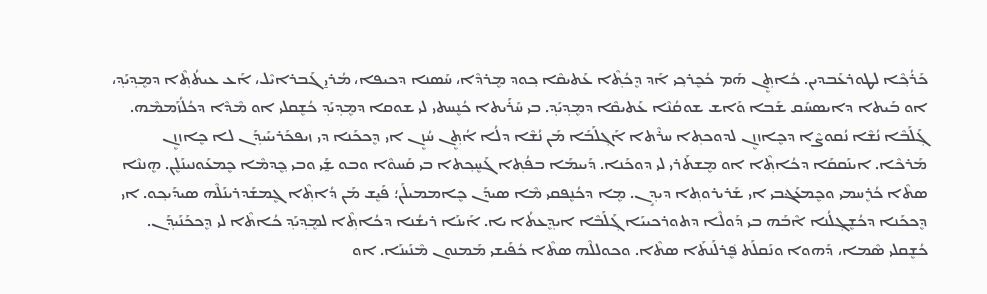ܟܰܪܳܟ݂ܶܐ ܠܛܘܪܥܰܒܕܝܢ. ܟܳܐܬ݂ܷܢ ܗܰܡ ܟܳܟܷܪܟ݂ܝ ܐܰܕ ܕܷܟܳܬ݂ܶܐ ܥܰܬܝܩܶܐ ܟ݂ܘܕ ܡܷܪܕܶܐ، ܚܰܣܢܐ ܕܟܝܦܐ، ܡܳܪܝ̱ ܓܰܒܪܐܝܶܠ، ܐܰܥ ܥܝܬܳܬ݂ܶܐ ܕܡܷܕ݂ܝܰܕ݂، ܐܘ ܒܰܝܬܐ ܕܐܝܣܚܰܩ ܫܰܒܐ ܘܰܐܫ ܫܘܩܳܢܶܐ ܥܰܬܝܩܶܐ ܕܡܷܕ݂ܝܰܕ݂. ܒܝ ܚܰܪܰܝܬܐ ܟܳܢܷܚܬܝ ܠܝ ܫܘܩܐ ܕܡܷܕ݂ܝܰܕ݂ ܟܳܫܷܩܠܝ ܐܘ ܡܶܕܶܐ ܕܟܳܠܳܙܰܡܡܶܗ. ܓ݂ܰܠܰܒܶܐ ܢܳܫܶܐ ܢܳܩܘܨܶܐ ܕܟܷܐܙܙܷܢ ܠܕܘܟܬ݂ܐ ܚܪܶܬܐ ܐܰܓ݂ܠܰܒܰܐ ܡܰܢ ܢܳܫܶܐ ܕܠܳܐ ܐܳܬ݂ܷܢ ܚܳܙܷܢ ܐܝ ܕܷܟܟܰܢܐ ܕܝ ܙܝܦܟܰܪܝܝܰܝܕ݂ܰܢ ܠܐ ܟܷܐܙܙܷܢ ܡܰܪܟܶܐ. ܐܝܢܰܩܩܰܐ ܕܟܳܐܬ݂ܶܐ ܐܘ ܡܷܫܬܰܪܝ ܠܝ ܕܘܟܰܢܐ. ܕܰܝܝܡܰܐ ܒܦܳܬ݂ܐ ܓܰܚܷܟ݂ܬܐ ܒܝ ܩܰܚܘܶܐ ܘܒܘ ܫ̰ܰܝ ܘܒܝ ܟ݂ܷܕܡܶܐ ܟܷܡܥܰܘܢܝܢܰܠܷܢ. ܗܷܢܢܶܐ ܣܬܶܐ ܟܳܪܷܚܡܝ ܘܟܷܡܥܰܔܒܝ ܐܝ ܫܰܪܝܪܘܬ݂ܐ ܕܝܕ݂ܱܢ. ܡܷܐ ܕܟܳܢܷܦܩܝ ܡܶܐ ܣܝܕܰܢ ܟܷܐܡܡܝܠܰܢ؛ ܦܰܝܷܫ ܡܰܢ ܕܳܐܬ݂ܶܐ ܓܷܡܫܰܕܪܝܢܰܠܶܗ ܣܝܕܰܝܟ݂ܘ. ܐܝ ܕܷܟܟܰܢܐ ܕܟܳܫܷܓ݂ܠܳܢܐ ܐܶܒܰܗ ܒܝ ܕܰܘܠܶܐ ܕܬܘܪܟܝܝܰܐ ܓ݂ܰܠܰܒܶܐ ܐܝܕ݂ܷܥܬܳܐ ܝܐ. ܐܰܝܢܰܐ ܪܝܫܳܢܐ ܕܟܳܐܬ݂ܶܐ ܠܡܷܕ݂ܝܰܕ݂ ܟܳܐܬܶܐ ܠܝ ܕܷܟܟܰܢܰܝܕ݂ܰܢ. ܟܳܫܷܩܠܝ ܣܶܡܐ، ܕܰܗܘܐ ܘܢܰܩܠܰܬ ܦܷ݁ܪܠܰܢܬܰܐ ܣܬܶܐ. ܘܟܘܠܠܶܗ ܣܬܶܐ ܟܳܦܰܝܫܝ ܡܰܡܢܘܢ ܡܶܢܰܝܢܰܐ. ܐܘ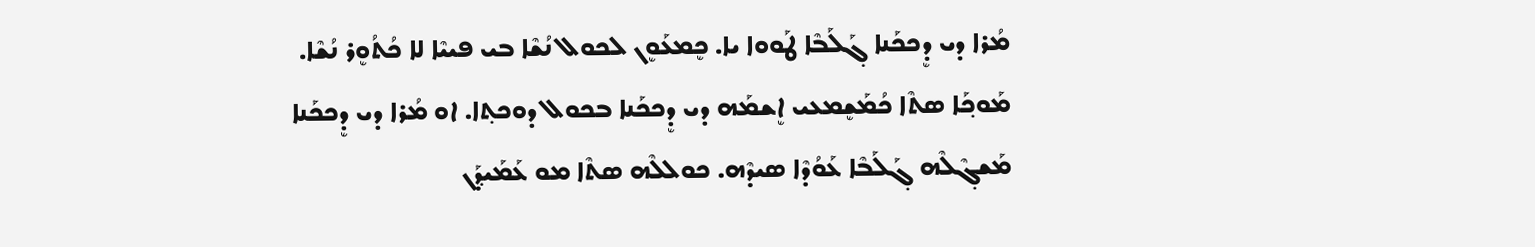ܡܳܪܐ ܕܝ ܕܷܟܟܰܢܐ ܓ݂ܰܠܰܒܶܐ ܛܰܘܘܐ ܝܐ. ܟܷܡܥܰܘܷܢ ܠܟܘܠ ܢܳܫܶܐ ܒܝ ܦܝܝܶܐ ܠܐ ܟܳܬܳܘܷܪ ܢܳܫܶܐ. ܡܰܘܟ݂ܰܐ ܣܬܶܐ ܟܳܡܰܫܷܡܥܝ ܐܷܫܡܰܗ ܕܝ ܕܷܟܟܰܢܐ ܒܟܘܠ ܕܘܟܬ݂ܐ. ܐܘ ܡܳܪܐ ܕܝ ܕܷܟܟܰܢܐ ܡܰܫܓ݂ܶܠܶܗ ܓ݂ܰܠܰܒܶܐ ܥܰܘܳܕܶܐ ܣܝܕܶܗ. ܟܘܠܠܶܗ ܣܬܶܐ ܡܘ ܥܰܡܰܝܕ݂ܰܢ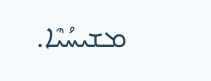ܡܫܝܚܳܝܶܐ.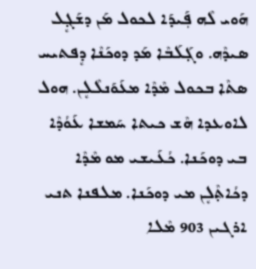ܗܰܘܝ ܠܶܗ ܦ݂ܰܝܕܰܐ ܠܟܘܠ ܡܰܢ ܕܫܰܓ݂ܷܠ ܣܝܕܶܗ. ܘܓ݂ܰܠܰܒܶܐ ܡܰܕ ܕܘܟܰܢܶܐ ܕܷܦܬܝܚ ܣܬܶܐ ܒܟܘܠ ܡܶܕܶܐ ܡܥܰܘܰܢܠܶܠܷܢ. ܗܘܠ ܠܐܘܥܕܐ ܗܶܫ ܟܝܬܐ ܚܰܡܫܐ ܥܰܘܳܕܶܐ ܒܝ ܕܘܟܰܢܐ. ܟܳܥܰܝܫܝ ܡܘ ܡܶܕܶܐ ܕܟܳܐܬ݂ܶܠܷܢ ܡܝ ܕܘܟܰܢܐ. ܡܠܦܢܐ ܬܢܝ ܐܪܓܝܢ 903 ܡܶܠܐ